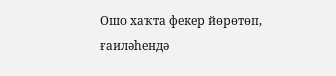Ошо хаҡта фекер йөрөтөп, ғаиләһендә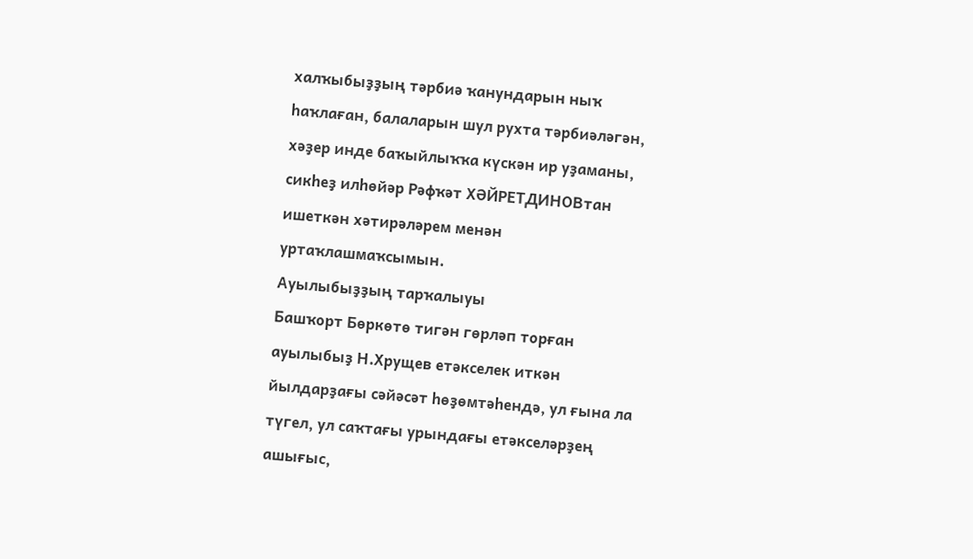халҡыбыҙҙың тәрбиә ҡанундарын ныҡ һаҡлаған, балаларын шул рухта тәрбиәләгән, хәҙер инде баҡыйлыҡҡа күскән ир уҙаманы, сикһеҙ илһөйәр Рәфҡәт ХӘЙРЕТДИНОВтан ишеткән хәтирәләрем менән уртаҡлашмаҡсымын.
Ауылыбыҙҙың тарҡалыуы
Башҡорт Бөркөтө тигән гөрләп торған ауылыбыҙ Н.Хрущев етәкселек иткән йылдарҙағы сәйәсәт һөҙөмтәһендә, ул ғына ла түгел, ул саҡтағы урындағы етәкселәрҙең ашығыс,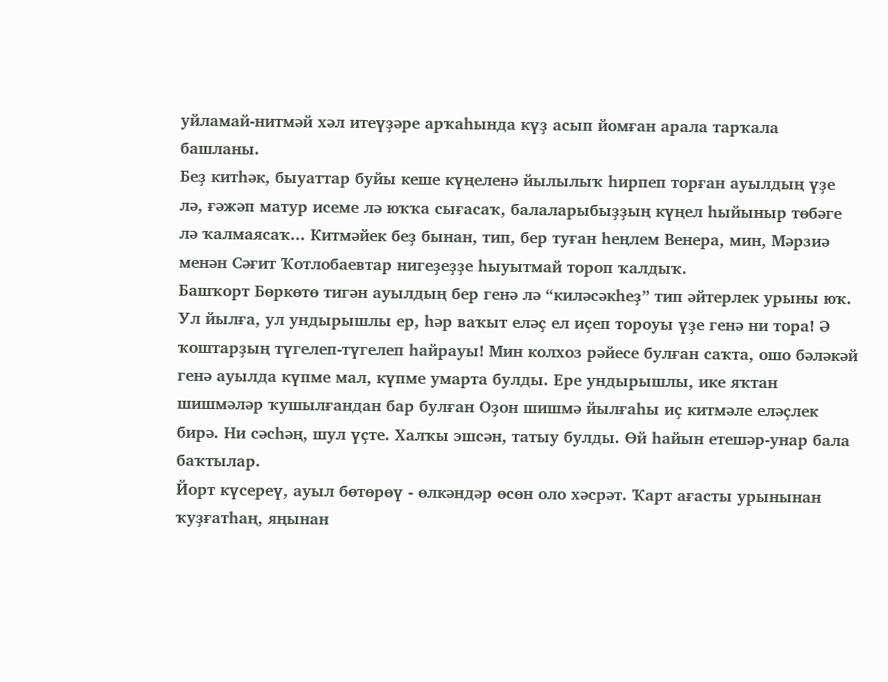уйламай-нитмәй хәл итеүҙәре арҡаһында күҙ асып йомған арала тарҡала башланы.
Беҙ китһәк, быуаттар буйы кеше күңеленә йылылыҡ һирпеп торған ауылдың үҙе лә, ғәжәп матур исеме лә юҡҡа сығасаҡ, балаларыбыҙҙың күңел һыйыныр төбәге лә ҡалмаясаҡ... Китмәйек беҙ бынан, тип, бер туған һеңлем Венера, мин, Мәрзиә менән Сәғит Ҡотлобаевтар нигеҙеҙҙе һыуытмай тороп ҡалдыҡ.
Башҡорт Бөркөтө тигән ауылдың бер генә лә “киләсәкһеҙ” тип әйтерлек урыны юҡ. Ул йылға, ул ундырышлы ер, һәр ваҡыт еләҫ ел иҫеп тороуы үҙе генә ни тора! Ә ҡоштарҙың түгелеп-түгелеп һайрауы! Мин колхоз рәйесе булған саҡта, ошо бәләкәй генә ауылда күпме мал, күпме умарта булды. Ере ундырышлы, ике яҡтан шишмәләр ҡушылғандан бар булған Оҙон шишмә йылғаһы иҫ китмәле еләҫлек бирә. Ни сәсһәң, шул үҫте. Халҡы эшсән, татыу булды. Өй һайын етешәр-унар бала баҡтылар.
Йорт күсереү, ауыл бөтөрөү - өлкәндәр өсөн оло хәсрәт. Ҡарт ағасты урынынан ҡуҙғатһаң, яңынан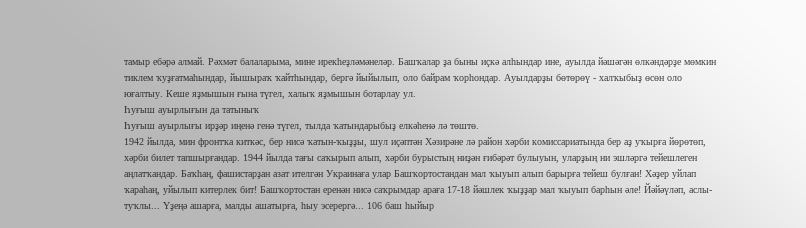тамыр ебәрә алмай. Рәхмәт балаларыма, мине ирекһеҙләмәнеләр. Башҡалар ҙа быны иҫкә алһындар ине, ауылда йәшәгән өлкәндәрҙе мөмкин тиклем ҡуҙғатмаһындар, йышыраҡ ҡайтһындар, бергә йыйылып, оло байрам ҡорһондар. Ауылдарҙы бөтөрөү - халҡыбыҙ өсөн оло юғалтыу. Кеше яҙмышын ғына түгел, халыҡ яҙмышын ботарлау ул.
Һуғыш ауырлығын да татыныҡ
Һуғыш ауырлығы ирҙәр иңенә генә түгел, тылда ҡатындарыбыҙ елкәһенә лә төштө.
1942 йылда, мин фронтҡа киткәс, бер нисә ҡатын-ҡыҙҙы, шул иҫәптән Хәзирәне лә район хәрби комиссариатында бер аҙ уҡырға йөрөтөп, хәрби билет тапшырғандар. 1944 йылда тағы саҡырып алып, хәрби бурыстың ниҙән ғибәрәт булыуын, уларҙың ни эшләргә тейешлеген аңлатҡандар. Баҡһаң, фашистарҙан азат ителгән Украинаға улар Башҡортостандан мал ҡыуып алып барырға тейеш булған! Хәҙер уйлап ҡараһаң, уйылып китерлек бит! Башҡортостан еренән нисә саҡрымдар араға 17-18 йәшлек ҡыҙҙар мал ҡыуып барһын әле! Йәйәүләп, аслы-туҡлы... Үҙеңә ашарға, малды ашатырға, һыу эсерергә... 106 баш һыйыр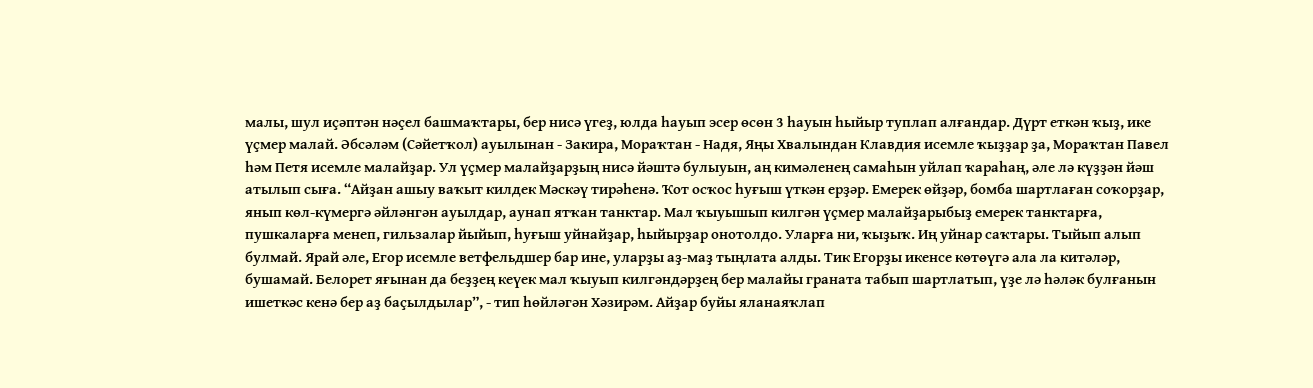малы, шул иҫәптән нәҫел башмаҡтары, бер нисә үгеҙ, юлда һауып эсер өсөн 3 һауын һыйыр туплап алғандар. Дүрт еткән ҡыҙ, ике үҫмер малай. Әбсәләм (Сәйетҡол) ауылынан - Закира, Мораҡтан - Надя, Яңы Хвалындан Клавдия исемле ҡыҙҙар ҙа, Мораҡтан Павел һәм Петя исемле малайҙар. Ул үҫмер малайҙарҙың нисә йәштә булыуын, аң кимәленең самаһын уйлап ҡараһаң, әле лә күҙҙән йәш атылып сыға. “Айҙан ашыу ваҡыт килдек Мәскәү тирәһенә. Ҡот осҡос һуғыш үткән ерҙәр. Емерек өйҙәр, бомба шартлаған соҡорҙар, янып көл-күмергә әйләнгән ауылдар, аунап ятҡан танктар. Мал ҡыуышып килгән үҫмер малайҙарыбыҙ емерек танктарға, пушкаларға менеп, гильзалар йыйып, һуғыш уйнайҙар, һыйырҙар онотолдо. Уларға ни, ҡыҙыҡ. Иң уйнар саҡтары. Тыйып алып булмай. Ярай әле, Егор исемле ветфельдшер бар ине, уларҙы аҙ-маҙ тыңлата алды. Тик Егорҙы икенсе көтөүгә ала ла китәләр, бушамай. Белорет яғынан да беҙҙең кеүек мал ҡыуып килгәндәрҙең бер малайы граната табып шартлатып, үҙе лә һәләк булғанын ишеткәс кенә бер аҙ баҫылдылар”, - тип һөйләгән Хәзирәм. Айҙар буйы яланаяҡлап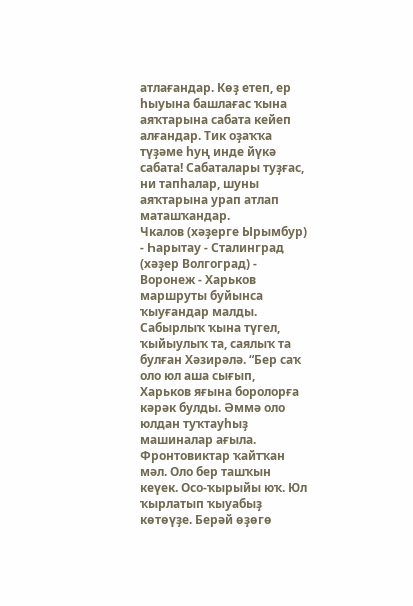атлағандар. Көҙ етеп, ер һыуына башлағас ҡына аяҡтарына сабата кейеп алғандар. Тик оҙаҡҡа түҙәме һуң инде йүкә сабата! Сабаталары туҙғас, ни тапһалар, шуны аяҡтарына урап атлап маташҡандар.
Чкалов (хәҙерге Ырымбур) - Һарытау - Сталинград (хәҙер Волгоград) - Воронеж - Харьков маршруты буйынса ҡыуғандар малды.
Сабырлыҡ ҡына түгел, ҡыйыулыҡ та, саялыҡ та булған Хәзирәлә. “Бер саҡ оло юл аша сығып, Харьков яғына боролорға кәрәк булды. Әммә оло юлдан туҡтауһыҙ машиналар ағыла. Фронтовиктар ҡайтҡан мәл. Оло бер ташҡын кеүек. Осо-ҡырыйы юҡ. Юл ҡырлатып ҡыуабыҙ көтөүҙе. Берәй өҙөгө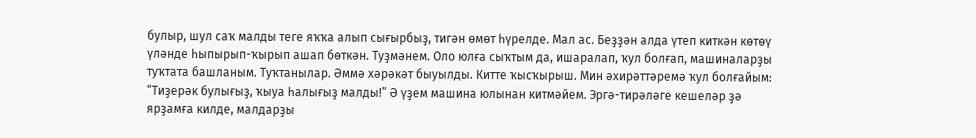булыр, шул саҡ малды теге яҡҡа алып сығырбыҙ, тигән өмөт һүрелде. Мал ас. Беҙҙән алда үтеп киткән көтөү үләнде һыпырып-ҡырып ашап бөткән. Туҙмәнем. Оло юлға сыҡтым да, ишаралап, ҡул болғап, машиналарҙы туҡтата башланым. Туҡтанылар. Әммә хәрәкәт быуылды. Китте ҡысҡырыш. Мин әхирәттәремә ҡул болғайым: “Тиҙерәк булығыҙ, ҡыуа һалығыҙ малды!” Ә үҙем машина юлынан китмәйем. Эргә-тирәләге кешеләр ҙә ярҙамға килде, малдарҙы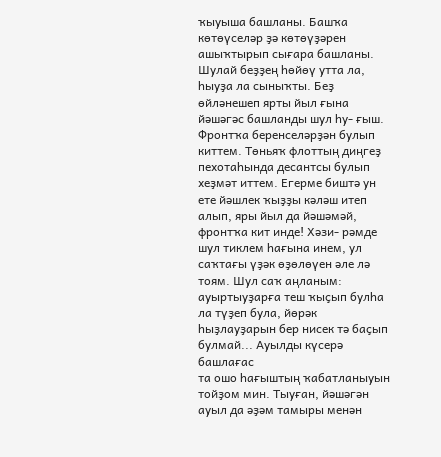ҡыуыша башланы. Башҡа көтөүселәр ҙә көтөүҙәрен ашыҡтырып сығара башланы.
Шулай беҙҙең һөйөү утта ла, һыуҙа ла сыныҡты. Беҙ өйләнешеп ярты йыл ғына йәшәгәс башланды шул һу- ғыш. Фронтҡа беренселәрҙән булып киттем. Төньяҡ флоттың диңгеҙ пехотаһында десантсы булып хеҙмәт иттем. Егерме биштә ун ете йәшлек ҡыҙҙы кәләш итеп алып, яры йыл да йәшәмәй, фронтҡа кит инде! Хәзи- рәмде шул тиклем һағына инем, ул саҡтағы үҙәк өҙөлөүен әле лә тоям. Шул саҡ аңланым: ауыртыуҙарға теш ҡыҫып булһа ла түҙеп була, йөрәк hыҙлауҙарын бер нисек тә баҫып булмай... Ауылды күсерә башлағас
та ошо һағыштың ҡабатланыуын тойҙом мин. Тыуған, йәшәгән ауыл да әҙәм тамыры менән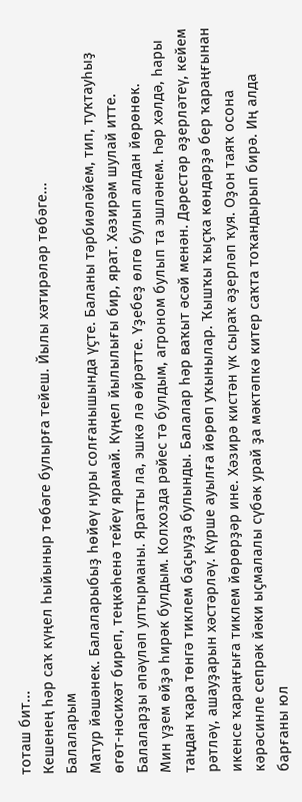тоташ бит...
Кешенең һәр саҡ күңел һыйыныр төбәге булырға тейеш. Йылы хәтирәләр төбәге...
Балаларым
Матур йәшәнек. Балаларыбыҙ һөйөү нуры солғанышында үҫте. Баланы тәрбиәләйем, тип, туҡтауһыҙ өгөт-нәсихәт биреп, теңкәһенә тейеү ярамай. Күңел йылылығы бир, ярат. Хәзирәм шулай итте. Балаларҙы әпәүләп ултырманы. Яратты ла, эшкә лә өйрәтте. Үҙебеҙ өлгө булып алдан йөрөнөк.
Мин үҙем өйҙә һирәк булдым. Колхозда рәйес тә булдым, агроном булып та эшләнем. Һәр хәлдә, һары таңдан ҡара төнгә тиклем баҫыуҙа булынды. Балалар һәр ваҡыт әсәй менән. Дәрестәр әҙерләтеү, кейем рәтләү, ашауҙарын хәстәрләү. Күрше ауылға йөрөп уҡынылар. Ҡышҡы ҡыҫҡа көндәрҙә бер ҡараңғынан икенсе ҡараңғыға тиклем йөрөрҙәр ине. Хәзирә кистән үк сыраҡ әҙерләп ҡуя. Оҙон таяҡ осона кәрәсинле сепрәк йәки ыҫмалалы сүбәк урай ҙа мәктәпкә китер саҡта тоҡандырып бирә. Иң алда барғаны юл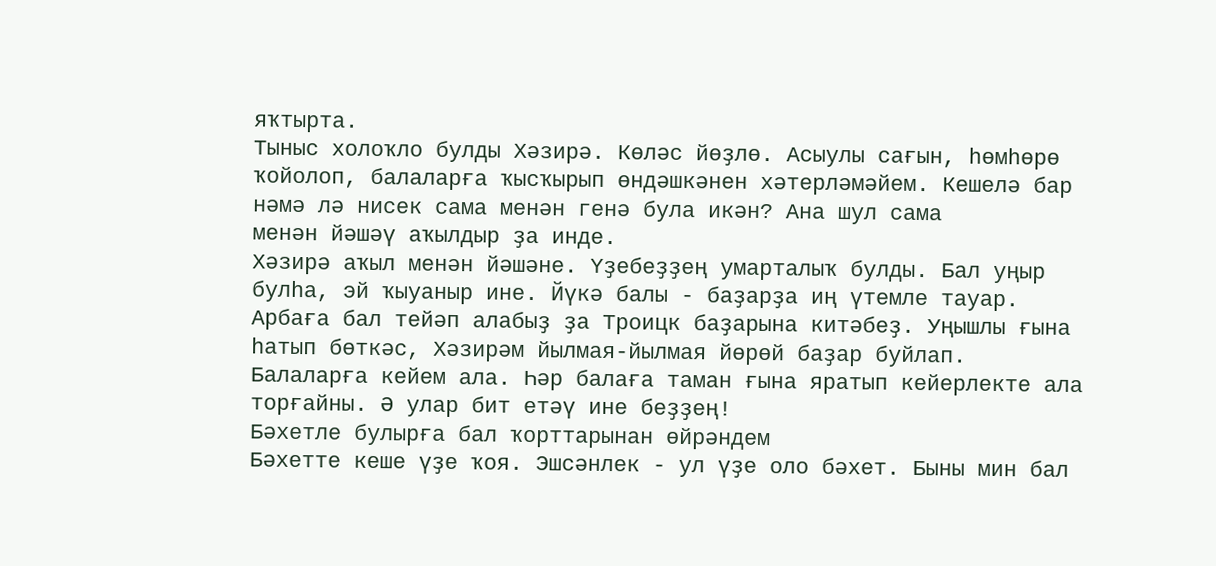яҡтырта.
Тыныс холоҡло булды Хәзирә. Көләс йөҙлө. Асыулы сағын, һөмһөрө ҡойолоп, балаларға ҡысҡырып өндәшкәнен хәтерләмәйем. Кешелә бар нәмә лә нисек сама менән генә була икән? Ана шул сама
менән йәшәү аҡылдыр ҙа инде.
Хәзирә аҡыл менән йәшәне. Үҙебеҙҙең умарталыҡ булды. Бал уңыр булһа, эй ҡыуаныр ине. Йүкә балы - баҙарҙа иң үтемле тауар. Арбаға бал тейәп алабыҙ ҙа Троицк баҙарына китәбеҙ. Уңышлы ғына haтып бөткәс, Хәзирәм йылмая-йылмая йөрөй баҙар буйлап. Балаларға кейем ала. Һәр балаға таман ғына яратып кейерлекте ала торғайны. Ә улар бит етәү ине беҙҙең!
Бәхетле булырға бал ҡорттарынан өйрәндем
Бәхетте кеше үҙе ҡоя. Эшсәнлек - ул үҙе оло бәхет. Быны мин бал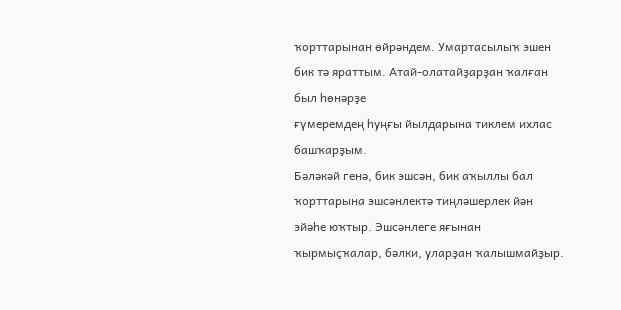ҡорттарынан өйрәндем. Умартасылыҡ эшен бик тә яраттым. Атай-олатайҙарҙан ҡалған был һөнәрҙе
ғүмеремдең һуңғы йылдарына тиклем ихлас башҡарҙым.
Бәләкәй генә, бик эшсән, бик аҡыллы бал ҡорттарына эшсәнлектә тиңләшерлек йән эйәһе юҡтыр. Эшсәнлеге яғынан ҡырмыҫҡалар, бәлки, уларҙан ҡалышмайҙыр.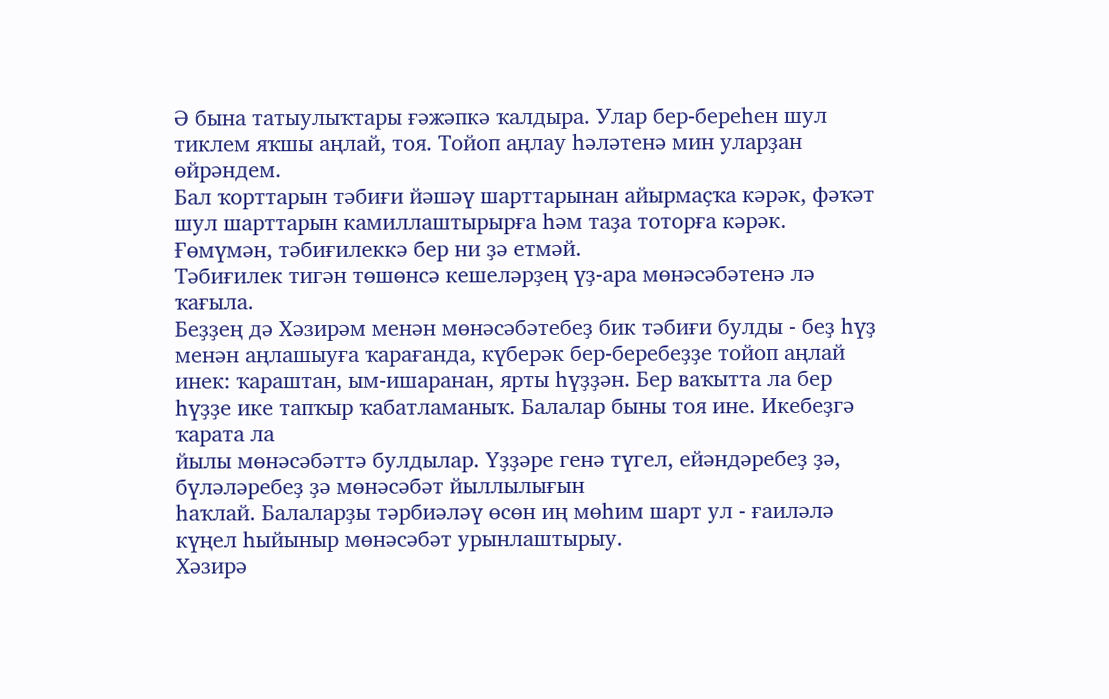Ә бына татыулыҡтары ғәжәпкә ҡалдыра. Улар бер-береһен шул тиклем яҡшы аңлай, тоя. Тойоп аңлау һәләтенә мин уларҙан өйрәндем.
Бал ҡорттарын тәбиғи йәшәү шарттарынан айырмаҫҡа кәрәк, фәҡәт шул шарттарын камиллаштырырға һәм таҙа тоторға кәрәк. Ғөмүмән, тәбиғилеккә бер ни ҙә етмәй.
Тәбиғилек тигән төшөнсә кешеләрҙең үҙ-ара мөнәсәбәтенә лә ҡағыла.
Беҙҙең дә Хәзирәм менән мөнәсәбәтебеҙ бик тәбиғи булды - беҙ һүҙ менән аңлашыуға ҡарағанда, күберәк бер-беребеҙҙе тойоп аңлай инек: ҡараштан, ым-ишаранан, ярты һүҙҙән. Бер ваҡытта ла бер һүҙҙе ике тапҡыр ҡабатламаныҡ. Балалар быны тоя ине. Икебеҙгә ҡарата ла
йылы мөнәсәбәттә булдылар. Үҙҙәре генә түгел, ейәндәребеҙ ҙә, бүләләребеҙ ҙә мөнәсәбәт йыллылығын
һаҡлай. Балаларҙы тәрбиәләү өсөн иң мөһим шарт ул - ғаиләлә күңел һыйыныр мөнәсәбәт урынлаштырыу.
Хәзирә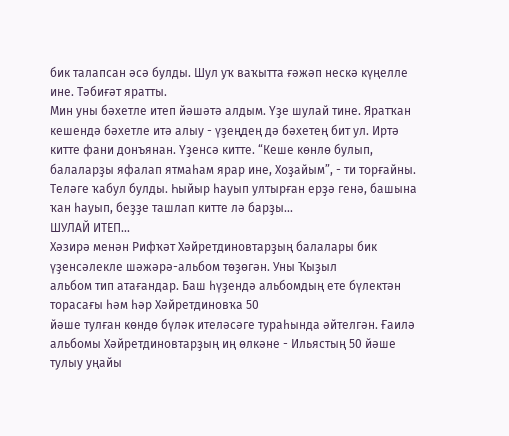бик талапсан әсә булды. Шул уҡ ваҡытта ғәжәп нескә күңелле ине. Тәбиғәт яратты.
Мин уны бәхетле итеп йәшәтә алдым. Үҙе шулай тине. Яратҡан кешендә бәхетле итә алыу - үҙеңдең дә бәхетең бит ул. Иртә китте фани донъянан. Үҙенсә китте. “Кеше көнлө булып, балаларҙы яфалап ятмаһам ярар ине, Хоҙайым”, - ти торғайны. Теләге ҡабул булды. Һыйыр һауып ултырған ерҙә генә, башына ҡан һауып, беҙҙе ташлап китте лә барҙы...
ШУЛАЙ ИТЕП...
Хәзирә менән Рифҡәт Хәйретдиновтарҙың балалары бик үҙенсәлекле шәжәрә-альбом төҙөгән. Уны Ҡыҙыл
альбом тип атағандар. Баш һүҙендә альбомдың ете бүлектән торасағы һәм һәр Хәйретдиновҡа 50
йәше тулған көндө бүләк ителәсәге тураһында әйтелгән. Ғаилә альбомы Хәйретдиновтарҙың иң өлкәне - Ильястың 50 йәше тулыу уңайы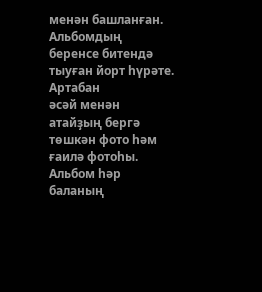менән башланған. Альбомдың беренсе битендә тыуған йорт һүрәте. Артабан
әсәй менән атайҙың бергә төшкән фото һәм ғаилә фотоһы. Альбом һәр баланың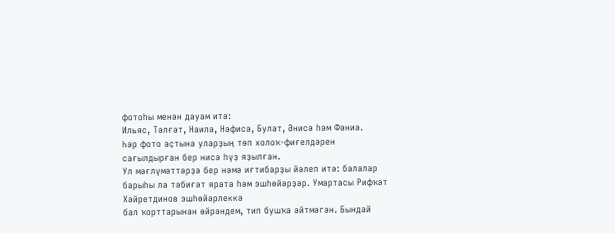фотоһы менән дауам итә:
Ильяс, Тәлғәт, Наилә, Нәфисә, Булат, Әнисә һәм Фәниә.
Һәр фото аҫтына уларҙың төп холоҡ-фиғелдәрен
сағылдырған бер нисә һүҙ яҙылған.
Ул мәғлүмәттәрҙә бер нәмә иғтибарҙы йәлеп итә: балалар барыһы ла тәбиғәт ярата һәм эшһөйәрҙәр. Умартасы Рифҡәт Хәйретдинов эшһөйәрлеккә
бал ҡорттарынан өйрәндем, тип бушҡа әйтмәгән. Бындай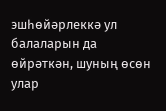эшһөйәрлеккә ул балаларын да өйрәткән, шуның өсөн улар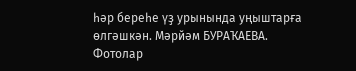һәр береһе үҙ урынында уңыштарға өлгәшкән. Мәрйәм БУРАҠАЕВА.
Фотолар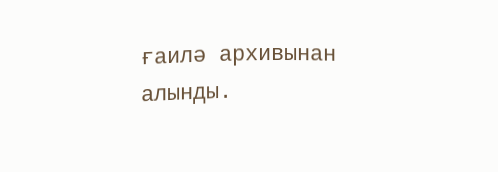ғаилә архивынан алынды.